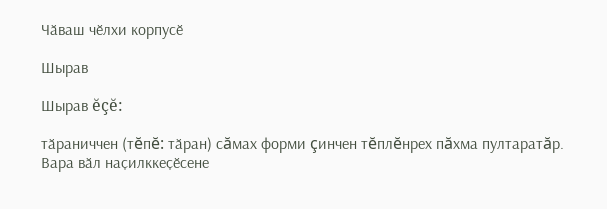Чӑваш чӗлхи корпусӗ

Шырав

Шырав ĕçĕ:

тӑраниччен (тĕпĕ: тӑран) сăмах форми çинчен тĕплĕнрех пăхма пултаратăр.
Вара вӑл наҫилккеҫӗсене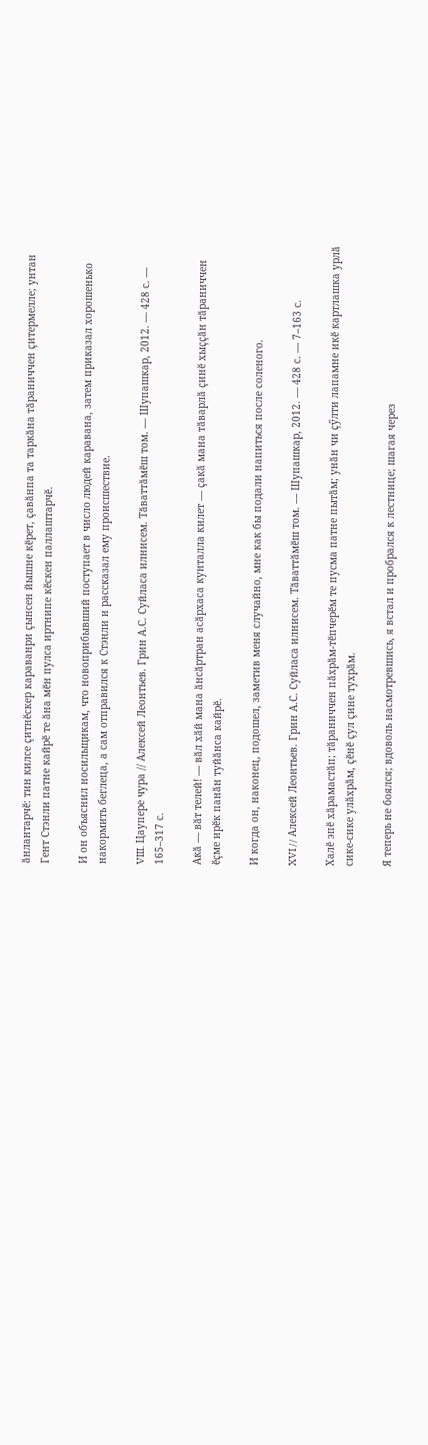ӑнлантарчӗ: тин килсе ҫитнӗскер караванри ҫынсен йышне кӗрет, ҫавӑнпа та таркӑна тӑраниччен ҫитермелле; унтан Гент Стэнли патне кайрӗ те ӑна мӗн пулса иртнипе кӗскен паллаштарчӗ.

И он объяснил носильщикам, что новоприбывший поступает в число людей каравана, затем приказал хорошенько накормить беглеца, а сам отправился к Стэнли и рассказал ему происшествие.

VIII. Цаупере чура // Алексей Леонтьев. Грин А.С. Суйласа илнисем. Тӑваттӑмӗш том. — Шупашкар, 2012. — 428 с. — 165–317 с.

Акӑ — вӑт телей! — вӑл хӑй мана ӑнсӑртран асӑрхаса кунталла килет — ҫакӑ мана тӑварлӑ ҫинӗ хыҫҫӑн тӑраниччен ӗҫме ирӗк панӑн туйӑнса кайрӗ.

И когда он, наконец, подошел, заметив меня случайно, мне как бы подали напиться после соленого.

XVI // Алексей Леонтьев. Грин А.С. Суйласа илнисем. Тӑваттӑмӗш том. — Шупашкар, 2012. — 428 с. — 7–163 с.

Халӗ эпӗ хӑрамастӑп; тӑраниччен пӑхрӑм-тӗпчерӗм те пусма патне пытӑм; унӑн чи ҫӳлти лапамне икӗ картлашка урлӑ сике-сике улӑхрӑм, ҫӗнӗ ҫул ҫине тухрӑм.

Я теперь не боялся; вдоволь насмотревшись, я встал и пробрался к лестнице; шагая через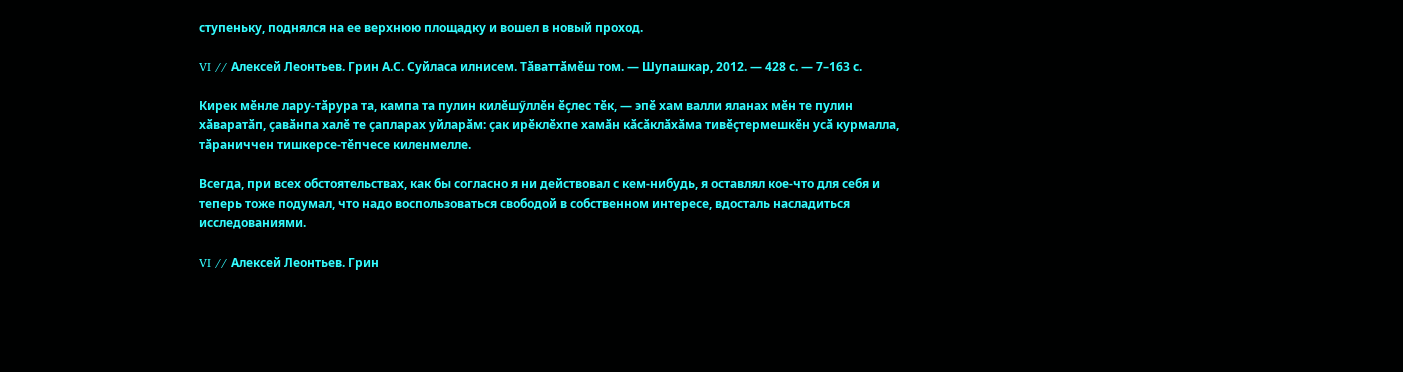ступеньку, поднялся на ее верхнюю площадку и вошел в новый проход.

VI // Алексей Леонтьев. Грин А.С. Суйласа илнисем. Тӑваттӑмӗш том. — Шупашкар, 2012. — 428 с. — 7–163 с.

Кирек мӗнле лару-тӑрура та, кампа та пулин килӗшӳллӗн ӗҫлес тӗк, — эпӗ хам валли яланах мӗн те пулин хӑваратӑп, ҫавӑнпа халӗ те ҫапларах уйларӑм: ҫак ирӗклӗхпе хамӑн кӑсӑклӑхӑма тивӗҫтермешкӗн усӑ курмалла, тӑраниччен тишкерсе-тӗпчесе киленмелле.

Всегда, при всех обстоятельствах, как бы согласно я ни действовал с кем-нибудь, я оставлял кое-что для себя и теперь тоже подумал, что надо воспользоваться свободой в собственном интересе, вдосталь насладиться исследованиями.

VI // Алексей Леонтьев. Грин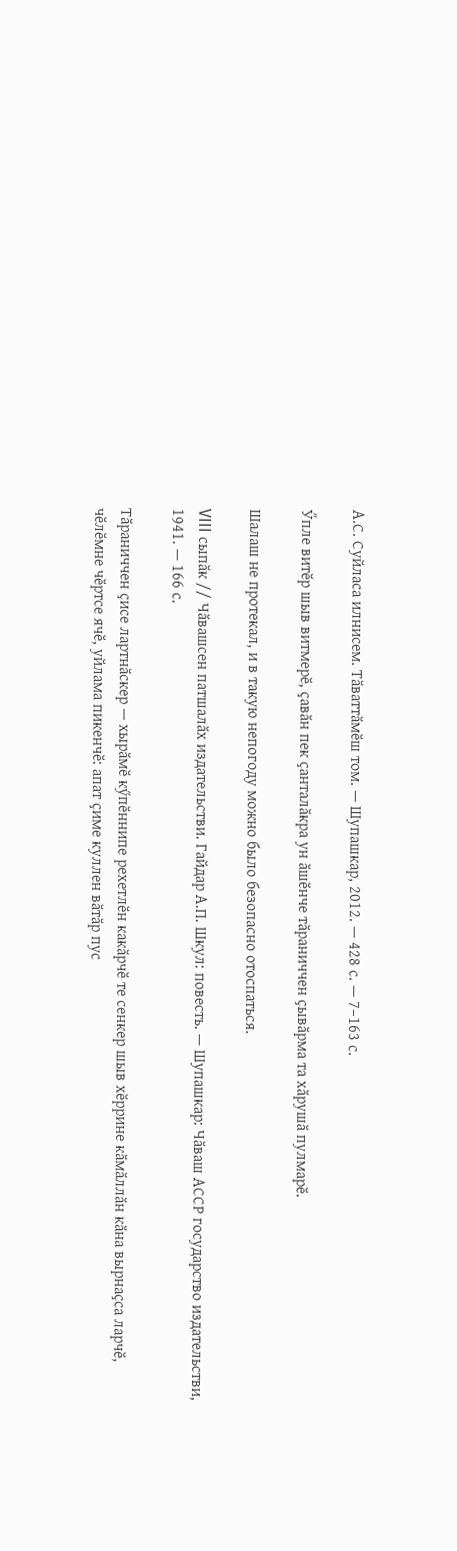А.С. Суйласа илнисем. Тӑваттӑмӗш том. — Шупашкар, 2012. — 428 с. — 7–163 с.

Ӳпле витӗр шыв витмерӗ, ҫавӑн пек ҫанталӑкра ун ӑшӗнче тӑраниччен ҫывӑрма та хӑрушӑ пулмарӗ.

Шалаш не протекал, и в такую непогоду можно было безопасно отоспаться.

VIII сыпӑк // Чӑвашсен патшалӑх издательстви. Гайдар А.П. Шкул: повесть. — Шупашкар: Чӑваш АССР государство издательстви, 1941. — 166 с.

Тӑраниччен ҫисе лартнӑскер — хырӑмӗ кӳпӗннипе рехетлӗн какӑрчӗ те сенкер шыв хӗррине кӑмӑллӑн кӑна вырнаҫса ларчӗ, чӗлӗмне чӗртсе ячӗ, уйлама пикенчӗ: апат ҫиме куллен вӑтӑр пус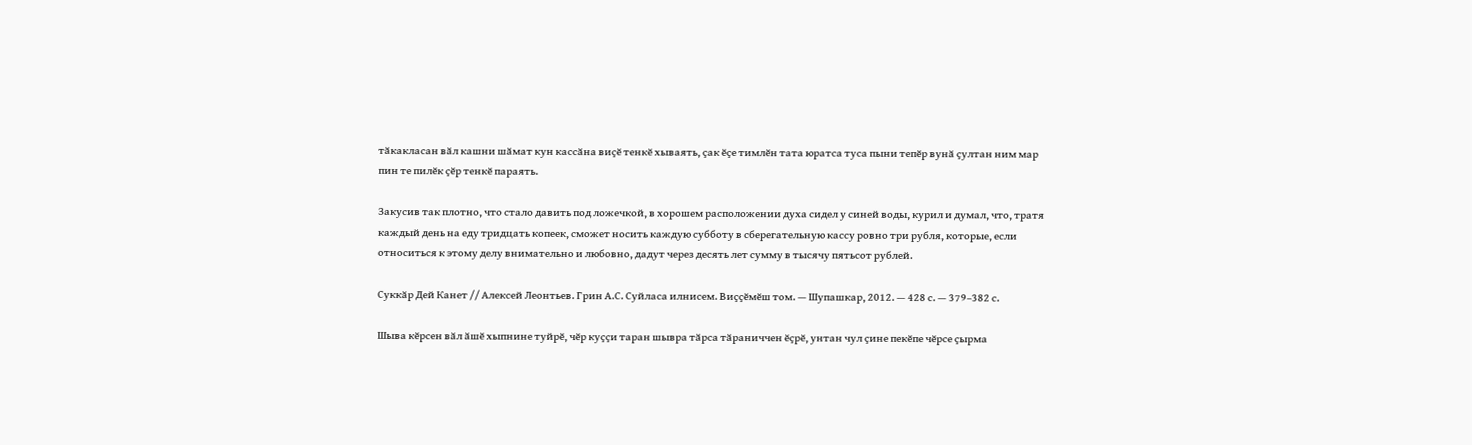тӑкакласан вӑл кашни шӑмат кун кассӑна виҫӗ тенкӗ хываять, ҫак ӗҫе тимлӗн тата юратса туса пыни тепӗр вунӑ ҫултан ним мар пин те пилӗк ҫӗр тенкӗ параять.

Закусив так плотно, что стало давить под ложечкой, в хорошем расположении духа сидел у синей воды, курил и думал, что, тратя каждый день на еду тридцать копеек, сможет носить каждую субботу в сберегательную кассу ровно три рубля, которые, если относиться к этому делу внимательно и любовно, дадут через десять лет сумму в тысячу пятьсот рублей.

Суккӑр Дей Канет // Алексей Леонтьев. Грин А.С. Суйласа илнисем. Виҫҫӗмӗш том. — Шупашкар, 2012. — 428 с. — 379–382 с.

Шыва кӗрсен вӑл ӑшӗ хыпнине туйрӗ, чӗр куҫҫи таран шывра тӑрса тӑраниччен ӗҫрӗ, унтан чул ҫине пекӗпе чӗрсе ҫырма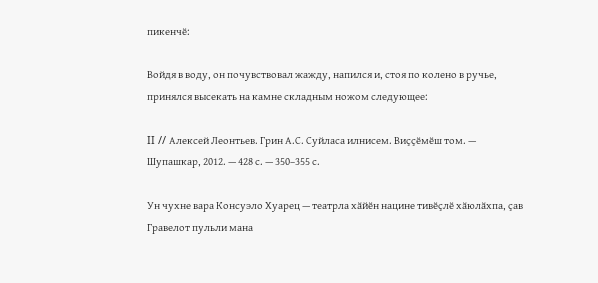пикенчӗ:

Войдя в воду, он почувствовал жажду, напился и, стоя по колено в ручье, принялся высекать на камне складным ножом следующее:

II // Алексей Леонтьев. Грин А.С. Суйласа илнисем. Виҫҫӗмӗш том. — Шупашкар, 2012. — 428 с. — 350–355 с.

Ун чухне вара Консуэло Хуарец — театрла хӑйӗн нацине тивӗҫлӗ хӑюлӑхпа, ҫав Гравелот пульли мана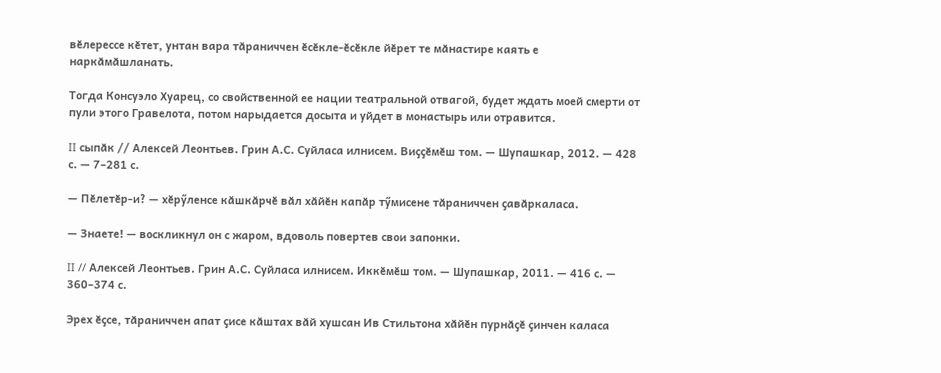вӗлерессе кӗтет, унтан вара тӑраниччен ӗсӗкле-ӗсӗкле йӗрет те мӑнастире каять е наркӑмӑшланать.

Тогда Консуэло Хуарец, со свойственной ее нации театральной отвагой, будет ждать моей смерти от пули этого Гравелота, потом нарыдается досыта и уйдет в монастырь или отравится.

II сыпӑк // Алексей Леонтьев. Грин А.С. Суйласа илнисем. Виҫҫӗмӗш том. — Шупашкар, 2012. — 428 с. — 7–281 с.

— Пӗлетӗр-и? — хӗрӳленсе кӑшкӑрчӗ вӑл хӑйӗн капӑр тӳмисене тӑраниччен ҫавӑркаласа.

— Знаете! — воскликнул он с жаром, вдоволь повертев свои запонки.

II // Алексей Леонтьев. Грин А.С. Суйласа илнисем. Иккӗмӗш том. — Шупашкар, 2011. — 416 с. — 360–374 с.

Эрех ӗҫсе, тӑраниччен апат ҫисе кӑштах вӑй хушсан Ив Стильтона хӑйӗн пурнӑҫӗ ҫинчен каласа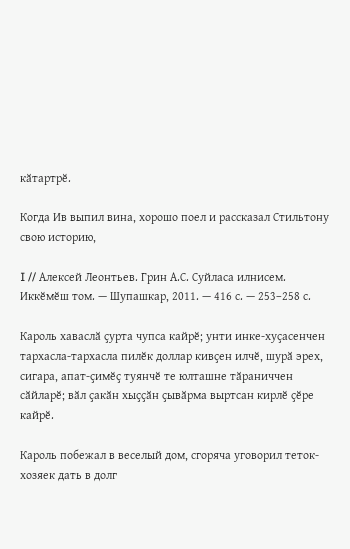кӑтартрӗ.

Когда Ив выпил вина, хорошо поел и рассказал Стильтону свою историю,

I // Алексей Леонтьев. Грин А.С. Суйласа илнисем. Иккӗмӗш том. — Шупашкар, 2011. — 416 с. — 253–258 с.

Кароль хаваслӑ ҫурта чупса кайрӗ; унти инке-хуҫасенчен тархасла-тархасла пилӗк доллар кивҫен илчӗ, шурӑ эрех, сигара, апат-ҫимӗҫ туянчӗ те юлташне тӑраниччен сӑйларӗ; вӑл ҫакӑн хыҫҫӑн ҫывӑрма выртсан кирлӗ ҫӗре кайрӗ.

Кароль побежал в веселый дом, сгоряча уговорил теток-хозяек дать в долг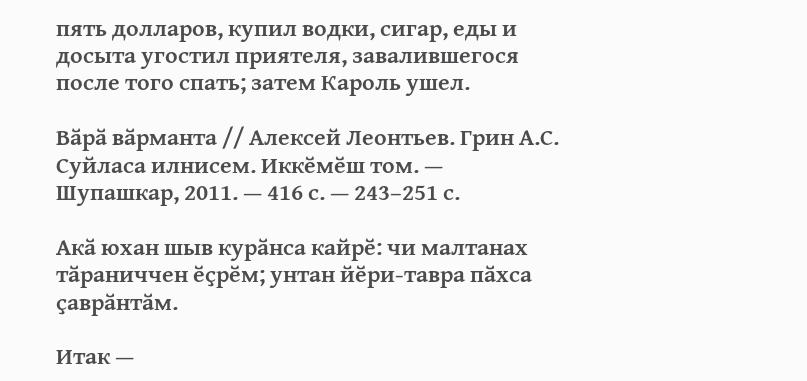пять долларов, купил водки, сигар, еды и досыта угостил приятеля, завалившегося после того спать; затем Кароль ушел.

Вӑрӑ вӑрманта // Алексей Леонтьев. Грин А.С. Суйласа илнисем. Иккӗмӗш том. — Шупашкар, 2011. — 416 с. — 243–251 с.

Акӑ юхан шыв курӑнса кайрӗ: чи малтанах тӑраниччен ӗҫрӗм; унтан йӗри-тавра пӑхса ҫаврӑнтӑм.

Итак —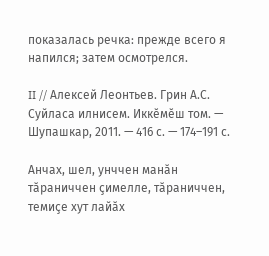показалась речка: прежде всего я напился; затем осмотрелся.

II // Алексей Леонтьев. Грин А.С. Суйласа илнисем. Иккӗмӗш том. — Шупашкар, 2011. — 416 с. — 174–191 с.

Анчах, шел, унччен манӑн тӑраниччен ҫимелле, тӑраниччен, темиҫе хут лайӑх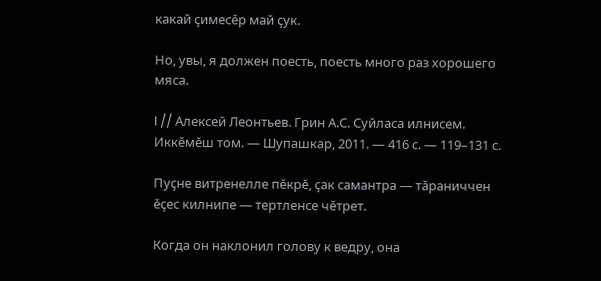какай ҫимесӗр май ҫук.

Но, увы, я должен поесть, поесть много раз хорошего мяса.

I // Алексей Леонтьев. Грин А.С. Суйласа илнисем. Иккӗмӗш том. — Шупашкар, 2011. — 416 с. — 119–131 с.

Пуҫне витренелле пӗкрӗ, ҫак самантра — тӑраниччен ӗҫес килнипе — тертленсе чӗтрет.

Когда он наклонил голову к ведру, она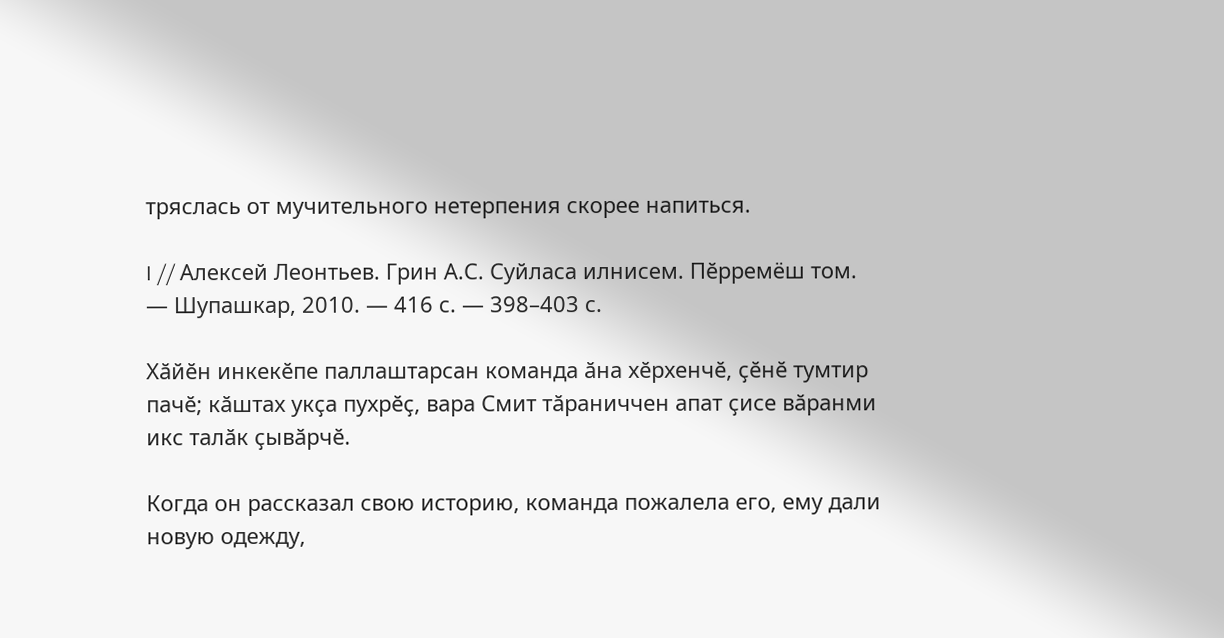тряслась от мучительного нетерпения скорее напиться.

I // Алексей Леонтьев. Грин А.С. Суйласа илнисем. Пӗрремёш том. — Шупашкар, 2010. — 416 с. — 398–403 с.

Хӑйӗн инкекӗпе паллаштарсан команда ӑна хӗрхенчӗ, ҫӗнӗ тумтир пачӗ; кӑштах укҫа пухрӗҫ, вара Смит тӑраниччен апат ҫисе вӑранми икс талӑк ҫывӑрчӗ.

Когда он рассказал свою историю, команда пожалела его, ему дали новую одежду,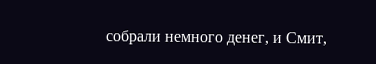собрали немного денег, и Смит,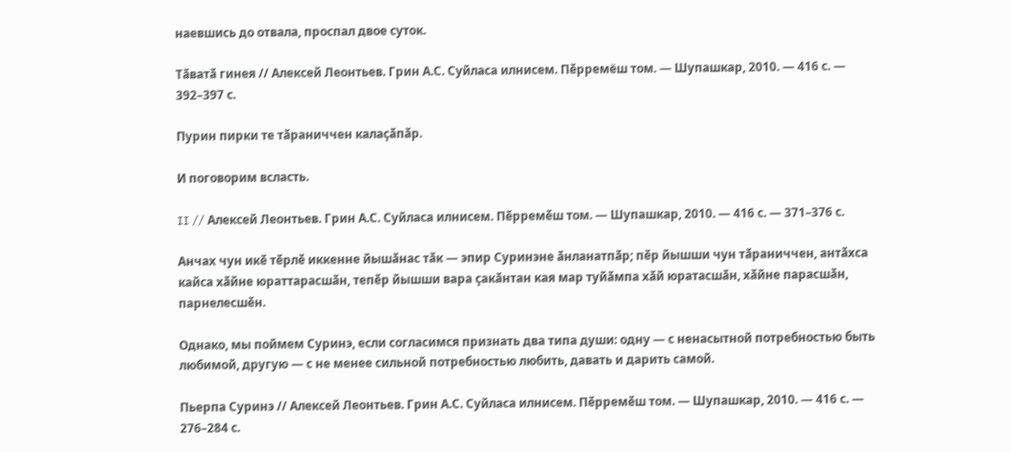наевшись до отвала, проспал двое суток.

Тӑватӑ гинея // Алексей Леонтьев. Грин А.С. Суйласа илнисем. Пӗрремёш том. — Шупашкар, 2010. — 416 с. — 392–397 с.

Пурин пирки те тӑраниччен калаҫӑпӑр.

И поговорим всласть.

II // Алексей Леонтьев. Грин А.С. Суйласа илнисем. Пӗрремӗш том. — Шупашкар, 2010. — 416 с. — 371–376 с.

Анчах чун икӗ тӗрлӗ иккенне йышӑнас тӑк — эпир Суринэне ӑнланатпӑр; пӗр йышши чун тӑраниччен, антӑхса кайса хӑйне юраттарасшӑн, тепӗр йышши вара ҫакӑнтан кая мар туйӑмпа хӑй юратасшӑн, хӑйне парасшӑн, парнелесшӗн.

Однако, мы поймем Суринэ, если согласимся признать два типа души: одну — с ненасытной потребностью быть любимой, другую — с не менее сильной потребностью любить, давать и дарить самой.

Пьерпа Суринэ // Алексей Леонтьев. Грин А.С. Суйласа илнисем. Пӗрремӗш том. — Шупашкар, 2010. — 416 с. — 276–284 с.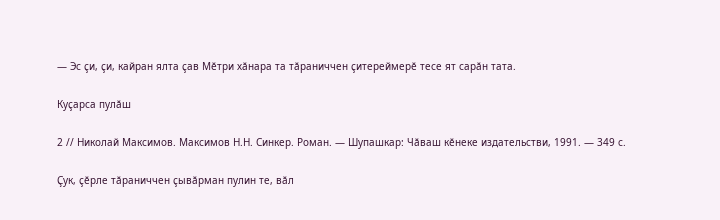— Эс ҫи, ҫи, кайран ялта ҫав Мӗтри хӑнара та тӑраниччен ҫитереймерӗ тесе ят сарӑн тата.

Куҫарса пулӑш

2 // Николай Максимов. Максимов Н.Н. Синкер. Роман. — Шупашкар: Чӑваш кӗнеке издательстви, 1991. — 349 с.

Ҫук, ҫӗрле тӑраниччен ҫывӑрман пулин те, вӑл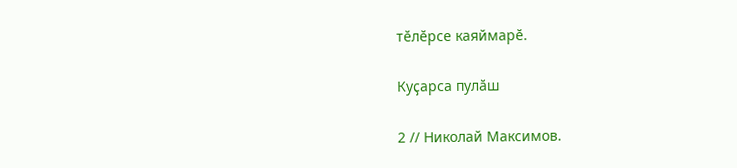тӗлӗрсе каяймарӗ.

Куҫарса пулӑш

2 // Николай Максимов.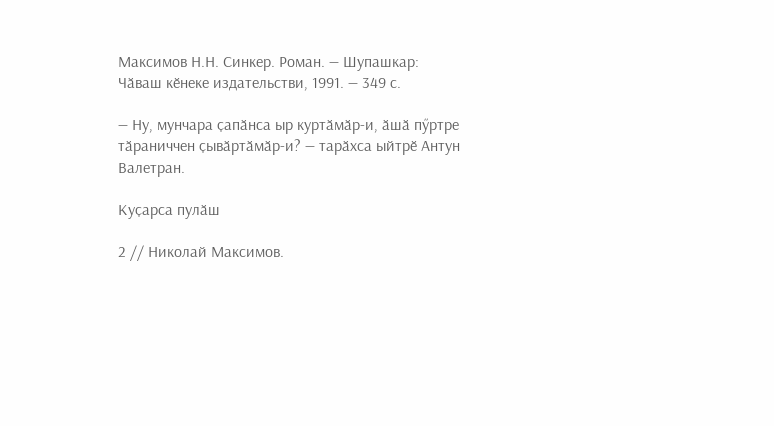Максимов Н.Н. Синкер. Роман. — Шупашкар: Чӑваш кӗнеке издательстви, 1991. — 349 с.

— Ну, мунчара ҫапӑнса ыр куртӑмӑр-и, ӑшӑ пӳртре тӑраниччен ҫывӑртӑмӑр-и? — тарӑхса ыйтрӗ Антун Валетран.

Куҫарса пулӑш

2 // Николай Максимов.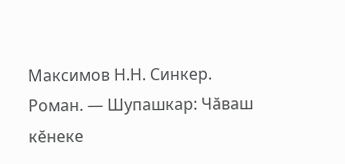Максимов Н.Н. Синкер. Роман. — Шупашкар: Чӑваш кӗнеке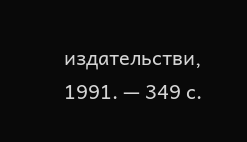издательстви, 1991. — 349 с.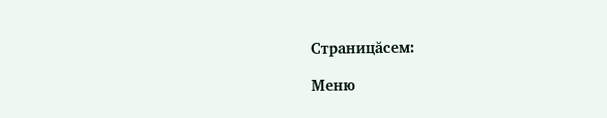Страницăсем:

Меню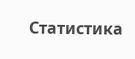Статистика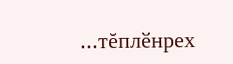...тĕплӗнрех